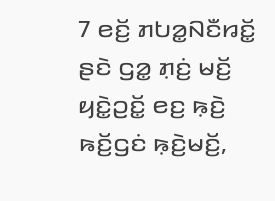7 ꤕꤢꤩ꤬ ꤊꤝꤤ꤭ꤡꤢꤪꤙꤢꤩ꤭ ꤔꤢꤧ ꤞꤤ꤭ ꤊ꤫ꤢꤦ꤬ ꤗꤢꤩ꤬ ꤟꤢꤧ꤭ꤑꤢꤩ꤭ ꤕꤢ꤬ ꤒ꤫ꤢꤧ꤬ ꤒꤢꤩ꤬ꤞꤢꤦ ꤒ꤫ꤢꤧ꤬ꤗꤢꤩ꤬,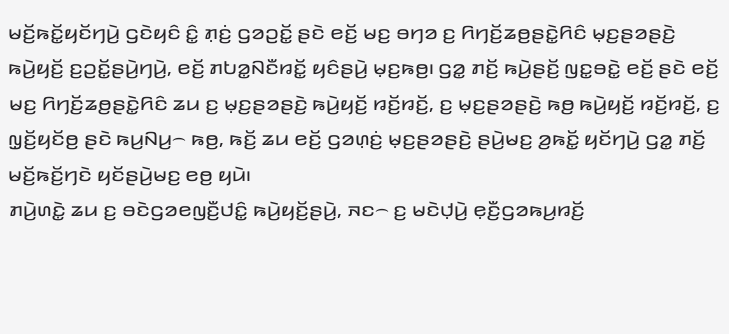ꤗꤢꤩ꤬ꤒꤢꤩ꤭ꤟꤢꤩꤚꤣꤧ꤬ ꤞꤢꤧꤟꤢꤨ ꤢꤨ꤭ ꤊ꤫ꤢꤦ꤬ ꤞꤤꤑꤢꤩ꤭ ꤔꤢꤧ ꤕꤢꤩ꤬ ꤗꤢ꤬ ꤋꤚꤤ ꤢ꤬ ꤖꤚꤢꤩ꤬ꤘꤥ꤬ꤔꤢꤧ꤭ꤖꤢꤨ ꤗ꤫ꤢ꤬ꤔꤤꤔꤢꤧ꤬ ꤒꤣꤧ꤬ꤟꤢꤩ꤬ ꤢ꤬ꤑꤢꤩ꤭ꤔꤣꤧ꤬ꤚꤣꤧ꤬, ꤕꤢꤩ꤬ ꤊꤝꤤ꤭ꤡꤢꤪꤙꤢꤩ꤭ ꤟꤢꤨꤔꤣꤧ꤬ ꤗ꤫ꤢ꤬ꤒꤥ꤬꤯ ꤞꤤ꤭ ꤊꤢꤩ꤬ ꤒꤣꤧ꤬ꤔꤢꤩ꤬ ꤜꤢ꤭ꤋꤢꤧ꤭ ꤕꤢꤩ꤬ ꤔꤢꤧ ꤕꤢꤩ꤬ ꤗꤢ꤬ ꤖꤚꤢꤩ꤬ꤘꤥ꤬ꤔꤢꤧ꤭ꤖꤢꤨ ꤘꤣ ꤢ꤬ ꤗ꤫ꤢ꤬ꤔꤤꤔꤢꤧ꤬ ꤒꤣꤧ꤬ꤟꤢꤩ꤬ ꤙꤢꤩ꤬ꤙꤢꤩ꤬, ꤢ꤬ ꤗ꤫ꤢ꤬ꤔꤤꤔꤢꤧ꤬ ꤒꤥ꤬ ꤒꤣꤧ꤬ꤟꤢꤩ꤬ ꤙꤢꤩ꤬ꤙꤢꤩ꤬, ꤢ꤬ ꤜ꤫ꤢꤩ꤬ꤟꤢꤩꤥ꤬ ꤔꤢꤧ ꤒꤣ꤬ꤡꤣ꤬꤮ ꤒꤥ꤬, ꤒꤢꤩ꤬ ꤘꤣ ꤕꤢꤩ꤬ ꤞꤤꤛ꤫ꤢꤦ꤬ ꤗ꤫ꤢ꤬ꤔꤤꤔꤢꤧ꤬ ꤔꤣꤧ꤬ꤗꤢ꤬ ꤤ꤬ꤒꤢꤩ꤭ ꤟꤢꤩꤚꤣꤧ꤬ ꤞꤤ꤭ ꤊꤢꤩ꤬ ꤗꤢꤩ꤬ꤒꤢꤩ꤬ꤚꤢꤧ ꤟꤢꤩꤔꤣꤧ꤬ꤗꤢ꤬ ꤕꤥ꤬ ꤟꤣꤧ꤯
ꤊꤣꤧ꤬ꤛꤢꤧ꤭ ꤘꤣ ꤢ꤬ ꤋꤢꤧꤞꤤꤕꤜꤢꤪ꤬ꤓꤢꤨ꤭ ꤒꤣꤧ꤬ꤟꤢꤩ꤬ꤔꤣꤧ꤬, ꤏꤢ꤮ ꤢ꤬ ꤗꤢꤧꤓ꤫ꤣꤧ꤬ ꤕ꤫ꤢꤪ꤬ꤞꤤꤒꤣ꤬ꤙꤢꤩ꤬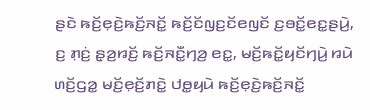ꤔꤢꤧ ꤒꤢꤩ꤬ꤕ꤫ꤢꤧ꤬ꤒꤢꤩ꤬ꤏꤢꤩ꤭ ꤒꤢꤩ꤬ꤢꤩꤜꤢ꤬ꤢꤩꤕꤜꤢꤩ ꤢ꤬ꤋꤢꤩ꤭ꤕꤢ꤭ꤔꤣꤧ꤬, ꤢ꤬ ꤊ꤫ꤢꤦ꤬ ꤔ꤫ꤤ꤬ꤙꤢꤩ꤬ ꤒꤢꤩ꤬ꤏꤢꤪ꤭ꤚꤤ꤬ ꤕꤢ꤭, ꤗꤢꤩ꤬ꤒꤢꤩ꤭ꤟꤢꤩꤚꤣꤧ꤬ ꤙꤣꤧ ꤛꤢꤩ꤬ꤞꤤ꤭ ꤗꤢꤩ꤬ꤕ꤫ꤢꤩ꤬ꤊꤢꤧ꤭ ꤓꤥ꤭ꤟꤣꤧ ꤒꤢꤩ꤬ꤕ꤫ꤢꤧ꤬ꤒꤢꤩ꤬ꤏꤢꤩ꤭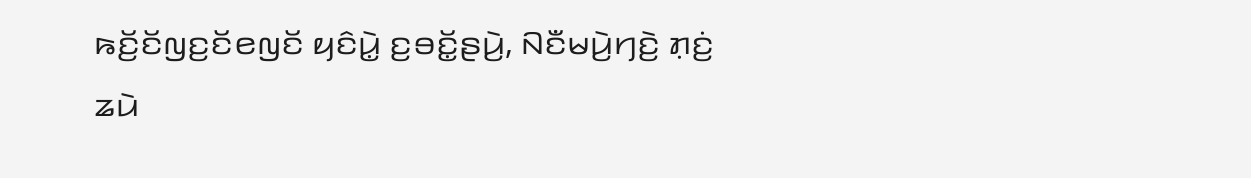ꤒꤢꤩ꤬ꤢꤩꤜꤢ꤬ꤢꤩꤕꤜꤢꤩ ꤟꤢꤨꤣꤧ꤭ ꤢ꤬ꤋꤢꤩ꤭ꤔꤣꤧ꤬, ꤡꤢꤪꤗꤣꤧ꤬ꤚꤢꤧ꤬ ꤊ꤫ꤢꤦ꤬ ꤘꤣꤧ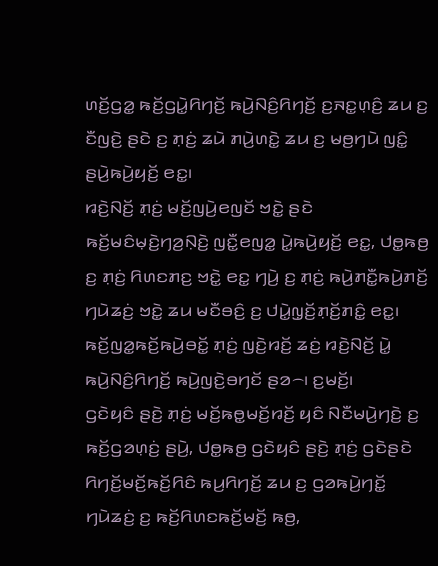ꤛꤢꤩ꤬ꤞꤤ꤭ ꤒꤢꤩ꤬ꤞꤣꤧ꤭ꤖꤚꤢꤩ꤬ ꤒꤣꤧ꤬ꤡꤢꤨ꤬ꤖꤚꤢꤩ꤬ ꤢ꤬ꤏꤢ꤭ꤛ꤫ꤢꤨ꤬ ꤘꤣ ꤢ꤬ ꤢꤪꤜꤢꤧ꤬ ꤔꤢꤧ ꤢ꤬ ꤊ꤫ꤢꤦ꤬ ꤘꤣꤧ ꤊꤣꤧ꤬ꤛꤢꤧ꤭ ꤘꤣ ꤢ꤬ ꤗꤥ꤬ꤚꤣꤧ ꤜꤢꤨ꤭ ꤔꤣꤧ꤬ꤒꤣꤧ꤬ꤟꤢꤩ꤬ ꤕꤢ꤭꤯
ꤙꤢꤧ꤬ꤡꤢꤩ꤬ ꤊ꤫ꤢꤦ꤬ ꤗꤢꤩ꤬ꤜꤣꤧ꤬ꤕꤜꤢꤩ ꤠꤢꤧ꤭ ꤔꤢꤧ ꤒꤢꤩ꤬ꤗꤢꤨꤗ꤫ꤢꤧ꤬ꤚꤤ꤬ꤡ꤫ꤢꤧ꤬ ꤜꤢꤪ꤭ꤕꤜꤤ꤭ ꤣꤧ꤭ꤒꤣꤧ꤬ꤟꤢꤩ꤬ ꤕꤢ꤭, ꤓꤥ꤭ꤒꤥ꤬ ꤢ꤬ ꤊ꤫ꤢꤦ꤬ ꤖꤛꤢꤊꤢ꤬ ꤠꤢꤧ꤭ ꤕꤢ꤭ ꤚꤣꤧ꤬ ꤢ꤬ ꤊ꤫ꤢꤦ꤬ ꤒꤣꤧ꤬ꤊꤢꤪ꤭ꤒꤣꤧ꤬ꤊꤢꤩ꤬ ꤚꤣꤧꤘꤢꤦ꤬ ꤠꤢꤧ꤭ ꤘꤣ ꤗꤢꤪꤋꤢꤨ꤬ ꤢ꤬ ꤓꤣꤧ꤭ꤜ꤫ꤢꤩ꤬ꤊ꤫ꤢꤩ꤬ꤊꤢꤨ꤭ ꤕꤢ꤭꤯ ꤒꤢꤩ꤬ꤜꤤ꤭ꤒꤢꤩ꤬ꤒꤣꤧ꤬ꤋꤢꤩ꤭ ꤊ꤫ꤢꤦ꤬ ꤜꤢꤧ꤬ꤙꤢꤩ꤬ ꤘꤢꤦ꤬ ꤙꤢꤧ꤬ꤡꤢꤩ꤬ ꤣꤧ꤭ ꤒꤣꤧ꤬ꤡꤢꤨ꤬ꤖꤚꤢꤩ꤬ ꤒꤣꤧ꤬ꤜꤢꤧ꤬ꤋꤚꤢꤩ ꤔꤤ꤮꤯ ꤢ꤬ꤗꤢꤩ꤬꤯
ꤞꤢꤧꤟꤢꤨ ꤔꤢꤧ꤬ ꤊ꤫ꤢꤦ꤬ ꤗꤢꤩ꤬ꤒꤥ꤭ꤗꤢꤩ꤬ꤙꤢꤩ꤬ ꤟꤢꤨ ꤡꤢꤪꤗꤣꤧ꤬ꤚꤢꤧ꤬ ꤢ꤬ ꤒꤢꤩ꤬ꤞꤤꤛ꤫ꤢꤦ꤬ ꤔꤣꤧ꤬, ꤓꤥ꤭ꤒꤥ꤬ ꤞꤢꤧꤟꤢꤨ ꤔꤢꤧ꤬ ꤊ꤫ꤢꤦ꤬ ꤞꤢꤧꤔꤢꤧ ꤖꤚꤢꤩ꤬ꤗꤢꤩ꤬ꤒꤢꤩ꤬ꤖꤢꤨ ꤒꤣ꤬ꤖꤚꤢꤩ꤬ ꤘꤣ ꤢ꤬ ꤞꤤꤒꤣꤧ꤬ꤚꤢꤩ꤭ ꤚꤣꤧꤘꤢꤦ꤬ ꤢ꤬ ꤒꤢꤩ꤬ꤖꤛꤢꤒꤢꤩ꤬ꤗꤢꤩ꤬ ꤒꤥ꤬,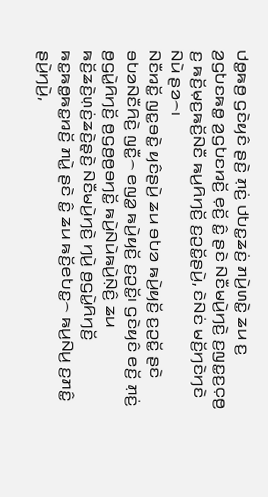ꤓꤥ꤭ꤒꤥ꤬ ꤞꤢꤧꤟꤢꤨ ꤔꤢꤧ꤬ ꤊ꤫ꤢꤦ꤬ ꤓꤝꤢ꤭ꤘꤢꤦ꤬ ꤊꤣꤧ꤬ꤛꤢꤧ꤭ ꤘꤣ ꤢ꤬ ꤤ꤬ꤞꤝꤢꤒꤥ꤭ ꤤ꤬ꤞꤝꤢꤙꤢꤩ꤬ ꤕ꤫ꤢꤩ꤬ ꤢꤨ꤭ ꤔꤢꤧ ꤡꤢꤪꤗꤣꤧ꤬ꤚꤢꤧ꤬ ꤢ꤬ꤜꤢ꤭ꤢ꤬ꤍ꤫ꤥ꤬ ꤢ꤬ ꤒꤢꤩ꤬ꤗ꤫ꤢ꤬ꤒꤢꤩ꤬ꤡꤢꤪ ꤒꤣ꤬ꤖꤚꤢꤩ꤬ ꤢ꤬ꤑꤢꤩ꤭ꤔꤣꤧ꤬, ꤢꤧꤡꤢꤦ ꤗꤢꤩ꤬ꤚꤢꤧꤚꤢꤧ ꤡꤣꤧ ꤔꤤ꤮꤯
ꤡꤢꤪꤙꤢꤩ꤭ ꤜꤢ꤭ꤋꤢꤧ꤭ ꤟꤢꤨꤔꤣꤧ꤬ ꤘꤣ ꤋꤝꤤ ꤒꤣꤧ꤬ꤟꤢꤩ꤬ ꤢ꤬ꤑꤢꤩ꤭ ꤔꤢꤧ ꤋꤝꤤꤡꤢꤪꤖꤢꤧ꤬ ꤜꤢꤪ꤭꤮ ꤕꤜꤤ꤭ ꤒꤣꤧ꤬ꤟꤢꤩ꤬ ꤢ꤬ꤑꤢꤩ꤭꤯ ꤞꤢꤧꤟꤢꤨ ꤕꤢꤩ꤬ ꤊ꤫ꤢꤦ꤬ ꤥ꤬ꤞꤣꤧ꤭ꤖꤚꤢꤩ꤬ ꤥ꤬ꤞꤥ꤬ꤥ꤬ꤋꤚꤢꤩ꤭ ꤒꤣꤧ꤬ꤡꤣꤧꤒꤣꤧ꤬ꤡ꤫ꤢꤨ꤬ ꤘꤣ ꤒꤢꤩ꤬ꤘꤢꤧ꤬ꤛ꤫ꤢꤦ꤬ꤘꤢꤧ꤬ꤔ꤫ꤢꤧ꤬ ꤡꤢꤪꤗꤣꤧ꤬ꤚꤢꤧ꤬ ꤚꤣꤧ꤬ ꤥ꤬ꤞꤣꤧ꤭ꤖꤚꤢꤩ꤬ ꤒꤢ꤭ꤒꤥ꤭ꤒꤢ꤭ꤙꤢꤩ꤬ ꤊꤣꤧ꤭ ꤔꤢꤧ ꤢꤨ꤭ ꤘꤣ ꤒꤢꤩ꤬ꤕꤝꤢ꤭꤮ ꤒꤣ꤬ꤡꤣ꤬ ꤢ꤬ꤊꤢꤨ꤭ ꤔꤣꤧ꤬ꤚꤣꤧ꤬,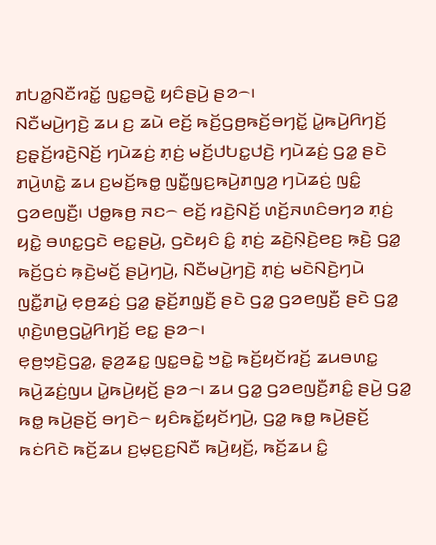ꤊꤝꤤ꤭ꤡꤢꤪꤙꤢꤩ꤭ ꤜꤢ꤭ꤋꤢꤧ꤭ ꤟꤢꤨꤔꤣꤧ꤬ ꤔꤤ꤮꤯
ꤡꤢꤪꤗꤣꤧ꤬ꤚꤢꤧ꤬ ꤘꤣ ꤢ꤬ ꤘꤣꤧ ꤕꤢꤩ꤬ ꤒꤢꤩ꤬ꤞꤥ꤬ꤒꤢꤩ꤬ꤋꤚꤢꤩ꤭ ꤣꤧ꤭ꤒꤣꤧ꤬ꤖꤚꤢꤩ꤬ ꤢ꤬ꤔ꤫ꤢꤩ꤬ꤙꤢꤧ꤬ꤡꤢꤩ꤬ ꤚꤣꤧꤘꤢꤦ꤬ ꤊ꤫ꤢꤦ꤬ ꤗꤢꤩ꤬ꤓꤝꤢ꤭ꤓꤢꤧ꤬ ꤚꤣꤧꤘꤢꤦ꤬ ꤞꤤ꤭ ꤔꤢꤧ ꤊꤣꤧ꤬ꤛꤢꤧ꤭ ꤘꤣ ꤢ꤬ꤗꤢꤩ꤬ꤒꤥ꤭ ꤜꤢꤪ꤭ꤜ꤫ꤢ꤬ꤒꤣꤧ꤬ꤊꤜꤤ꤬ ꤚꤣꤧꤘꤢꤦ꤬ ꤜꤢꤨ꤭ ꤞꤤꤕꤜꤢꤪ꤬꤯ ꤓꤥ꤭ꤒꤥ꤬ ꤏꤢ꤮ ꤕꤢꤩ꤬ ꤙꤢꤧ꤬ꤡꤢꤩ꤬ ꤛꤢꤩ꤬ꤏꤛꤢꤨꤋꤚꤤ ꤊ꤫ꤢꤦ꤬ ꤟꤢꤧ꤭ ꤋꤛꤢ꤭ꤞꤢꤧ ꤕꤢ꤭ꤔꤣꤧ꤬, ꤞꤢꤧꤟꤢꤨ ꤢꤨ꤭ ꤊ꤫ꤢꤦ꤬ ꤘꤢꤧ꤬ꤡ꤫ꤢꤧ꤬ꤕꤢ꤬ ꤒ꤫ꤢꤧ꤬ ꤞꤤ꤭ ꤒꤢꤩ꤬ꤞꤢꤦ ꤒ꤫ꤢꤧ꤬ꤗꤢꤩ꤬ ꤔꤣꤧ꤬ꤚꤣꤧ꤬, ꤡꤢꤪꤗꤣꤧ꤬ꤚꤢꤧ꤬ ꤊ꤫ꤢꤦ꤬ ꤗꤢꤧꤡꤢꤧ꤬ꤚꤣꤧ ꤜꤢꤪ꤭ꤊꤣꤧ꤭ ꤕ꤫ꤥ꤬ꤘꤢꤦ꤬ ꤞꤤ꤭ ꤔ꤫ꤢꤩ꤬ꤊꤜ꤫ꤢꤪ꤬ ꤔꤢꤧ ꤞꤤ꤭ ꤞꤤꤕꤜꤢꤪ꤬ ꤔꤢꤧ ꤞꤤ꤭ ꤛ꤫ꤢꤧ꤬ꤛꤥ꤬ꤞꤣꤧ꤭ꤖꤚꤢꤩ꤬ ꤕꤢ꤭ ꤔꤤ꤮꤯
ꤕ꤫ꤥ꤬ꤠ꤫ꤢꤧ꤬ꤞꤤ꤭, ꤔ꤫ꤤ꤬ꤘꤢ꤭ ꤜꤢ꤭ꤋꤢꤧ꤭ ꤠꤢꤧ꤭ ꤒꤢꤩ꤬ꤟꤢꤩꤙꤢꤩ꤬ ꤘꤣꤋꤛꤢ꤭ ꤒꤣꤧ꤬ꤘꤢꤦ꤬ꤜꤣ ꤣꤧ꤭ꤒꤣꤧ꤬ꤟꤢꤩ꤬ ꤔꤤ꤮꤯ ꤘꤣ ꤞꤤ꤭ ꤞꤤꤕꤜꤢꤪ꤬ꤊꤢꤨ꤭ ꤔꤣꤧ꤬ ꤞꤤ꤭ ꤒꤥ꤭ ꤒꤣꤧ꤬ꤔꤢꤩ꤬ ꤋꤚꤢꤧ꤮ ꤟꤢꤨꤒꤢꤩ꤭ꤟꤢꤩꤚꤣꤧ꤬, ꤞꤤ꤭ ꤒꤥ꤭ ꤒꤣꤧ꤬ꤔꤢꤩ꤬ ꤒꤢꤦꤖꤢꤧ ꤒꤢꤩ꤬ꤘꤣ ꤢ꤬ꤗ꤫ꤢ꤬ꤢ꤬ꤡꤢꤪ ꤒꤣꤧ꤬ꤟꤢꤩ꤬, ꤒꤢꤩ꤬ꤘꤣ ꤢꤨ꤭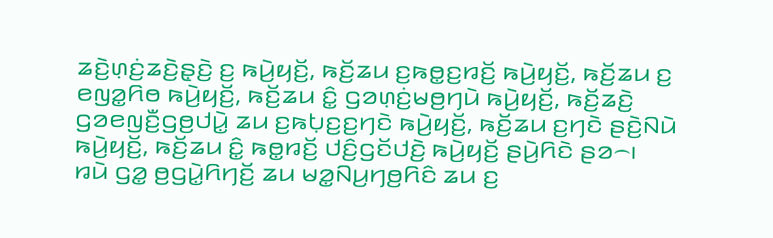ꤘꤢꤧ꤬ꤛ꤫ꤢꤦ꤬ꤘꤢꤧ꤬ꤔ꤫ꤢꤧ꤬ ꤢ꤬ ꤒꤣꤧ꤬ꤟꤢꤩ꤬, ꤒꤢꤩ꤬ꤘꤣ ꤢ꤬ꤒꤥ꤭ꤢ꤬ꤙꤢꤩ꤬ ꤒꤣꤧ꤬ꤟꤢꤩ꤬, ꤒꤢꤩ꤬ꤘꤣ ꤢ꤬ ꤕꤜꤤ꤭ꤖꤥ ꤒꤣꤧ꤬ꤟꤢꤩ꤬, ꤒꤢꤩ꤬ꤘꤣ ꤢꤨ꤭ ꤞꤤꤛ꤫ꤢꤦ꤬ꤗꤥ꤬ꤚꤣꤧ ꤒꤣꤧ꤬ꤟꤢꤩ꤬, ꤒꤢꤩ꤬ꤘꤢꤧ꤬ ꤞꤤꤕꤜꤢꤪ꤬ꤞꤥ꤬ꤓꤣꤧ꤭ ꤘꤣ ꤢ꤬ꤒꤝ꤫ꤢ꤬ꤢ꤬ꤚꤢꤧ ꤒꤣꤧ꤬ꤟꤢꤩ꤬, ꤒꤢꤩ꤬ꤘꤣ ꤢ꤬ꤚꤢꤧ ꤔꤢꤧ꤬ꤡꤣꤧ ꤒꤣꤧ꤬ꤟꤢꤩ꤬, ꤒꤢꤩ꤬ꤘꤣ ꤢꤨ꤭ ꤒꤥ꤭ꤙꤢꤩ꤬ ꤓꤢꤨ꤬ꤞꤢꤩꤓꤢꤧ꤬ ꤒꤣꤧ꤬ꤟꤢꤩ꤬ ꤔꤣꤧ꤬ꤖꤢꤧ ꤔꤤ꤮꤯
ꤙꤣꤧ ꤞꤤ꤭ ꤥ꤬ꤞꤣꤧ꤭ꤖꤚꤢꤩ꤬ ꤘꤣ ꤗꤤ꤭ꤡꤣ꤬ꤚꤥ꤬ꤖꤢꤨ ꤘꤣ ꤢ꤬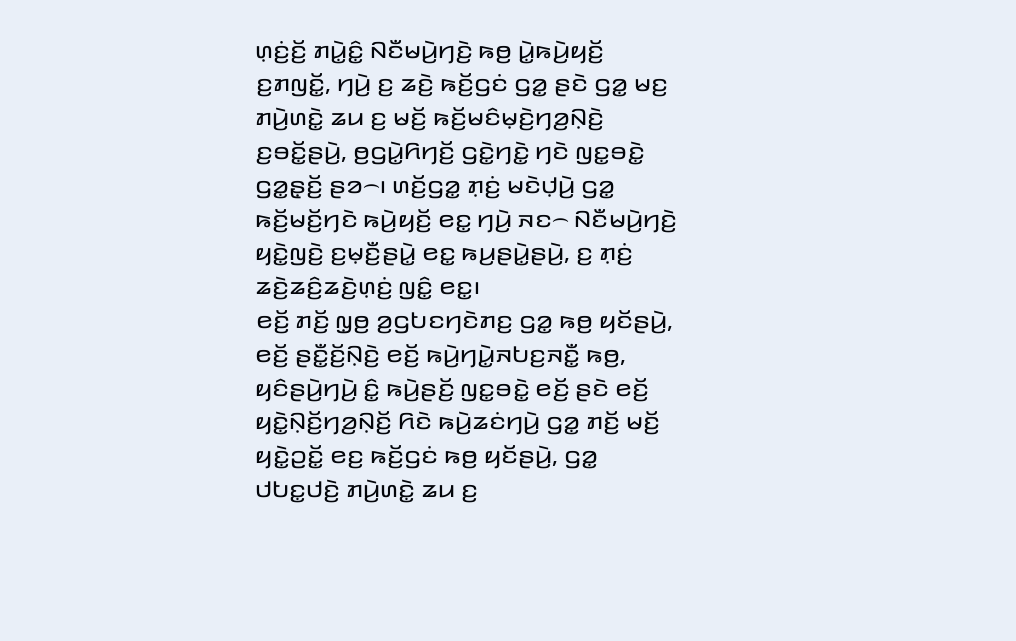ꤛ꤫ꤢꤦ꤬ꤢꤩ꤬ ꤊꤣꤧ꤭ꤢꤨ꤭ ꤡꤢꤪꤗꤣꤧ꤬ꤚꤢꤧ꤬ ꤒꤥ꤬ ꤣꤧ꤭ꤒꤣꤧ꤬ꤟꤢꤩ꤬ ꤢ꤬ꤊꤜꤢꤩ꤭, ꤚꤣꤧ꤬ ꤢ꤬ ꤘꤢꤧ꤬ ꤒꤢꤩ꤬ꤞꤢꤦ ꤞꤤ꤭ ꤔꤢꤧ ꤞꤤ꤭ ꤗꤢ꤬ ꤊꤣꤧ꤬ꤛꤢꤧ꤭ ꤘꤣ ꤢ꤬ ꤗꤢꤩ꤬ ꤒꤢꤩ꤬ꤗꤢꤨꤗ꤫ꤢꤧ꤬ꤚꤤ꤬ꤡ꤫ꤢꤧ꤬ ꤢ꤬ꤋꤢꤩ꤭ꤔꤣꤧ꤬, ꤥ꤬ꤞꤣꤧ꤭ꤖꤚꤢꤩ꤬ ꤞꤢꤧ꤭ꤚꤢꤧ꤭ ꤚꤢꤧ ꤜꤢ꤭ꤋꤢꤧ꤭ ꤞꤤ꤭ꤔ꤫ꤢꤩ꤬ ꤔꤤ꤮꤯ ꤛꤢꤩ꤬ꤞꤤ꤭ ꤊ꤫ꤢꤦ꤬ ꤗꤢꤧꤓ꤫ꤣꤧ꤬ ꤞꤤ꤭ ꤒꤢꤩ꤬ꤗꤢꤩ꤬ꤚꤢꤧ ꤒꤣꤧ꤬ꤟꤢꤩ꤬ ꤕꤢ꤭ ꤚꤣꤧ꤬ ꤏꤢ꤮ ꤡꤢꤪꤗꤣꤧ꤬ꤚꤢꤧ꤬ ꤟꤢꤧ꤭ꤜꤢꤧ꤬ ꤢ꤬ꤗ꤫ꤢꤪ꤬ꤔꤣꤧ꤭ ꤕꤢ꤭ ꤒꤣ꤬ꤔꤣꤧ꤭ꤔꤣꤧ꤬, ꤢ꤬ ꤊ꤫ꤢꤦ꤬ ꤘꤢꤧ꤬ꤘꤢꤨ꤬ꤘꤢꤧ꤬ꤛ꤫ꤢꤦ꤬ ꤜꤢꤨ꤭ ꤕꤢ꤭꤯
ꤕꤢꤩ꤬ ꤊꤢꤩ꤬ ꤜ꤫ꤥ꤬ ꤤ꤬ꤞꤝꤢꤚꤢꤧꤊꤢ꤬ ꤞꤤ꤭ ꤒꤥ꤬ ꤟꤢꤩꤔꤣꤧ꤬, ꤕꤢꤩ꤬ ꤔꤢꤪ꤭ꤢꤩ꤬ꤡ꤫ꤢꤧ꤬ ꤕꤢꤩ꤬ ꤒꤣꤧ꤬ꤚꤣꤧ꤭ꤏꤝꤢ꤬ꤏꤢꤪ꤭ ꤒꤥ꤬, ꤟꤢꤨꤔꤣꤧ꤬ꤚꤣꤧ꤬ ꤢꤨ꤭ ꤒꤣꤧ꤬ꤔꤢꤩ꤬ ꤜꤢ꤭ꤋꤢꤧ꤭ ꤕꤢꤩ꤬ ꤔꤢꤧ ꤕꤢꤩ꤬ ꤟꤢꤧ꤭ꤡ꤫ꤢꤩ꤬ꤚꤤ꤬ꤡ꤫ꤢꤩ꤬ ꤖꤢꤧ ꤒꤣꤧ꤬ꤘꤢꤦꤚꤣꤧ꤬ ꤞꤤ꤭ ꤊꤢꤩ꤬ ꤗꤢꤩ꤬ ꤟꤢꤧ꤭ꤑꤢꤩ꤭ ꤕꤢ꤬ ꤒꤢꤩ꤬ꤞꤢꤦ ꤒꤥ꤬ ꤟꤢꤩꤔꤣꤧ꤬, ꤞꤤ꤭ ꤓꤝꤢ꤭ꤓꤢꤧ꤬ ꤊꤣꤧ꤬ꤛꤢꤧ꤭ ꤘꤣ ꤢ꤬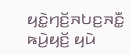ꤟꤢꤧ꤭ꤚꤢꤩ꤬ꤏꤝꤢ꤬ꤏꤢꤪ꤭ ꤒꤣꤧ꤬ꤟꤢꤩ꤬ ꤟꤣꤧ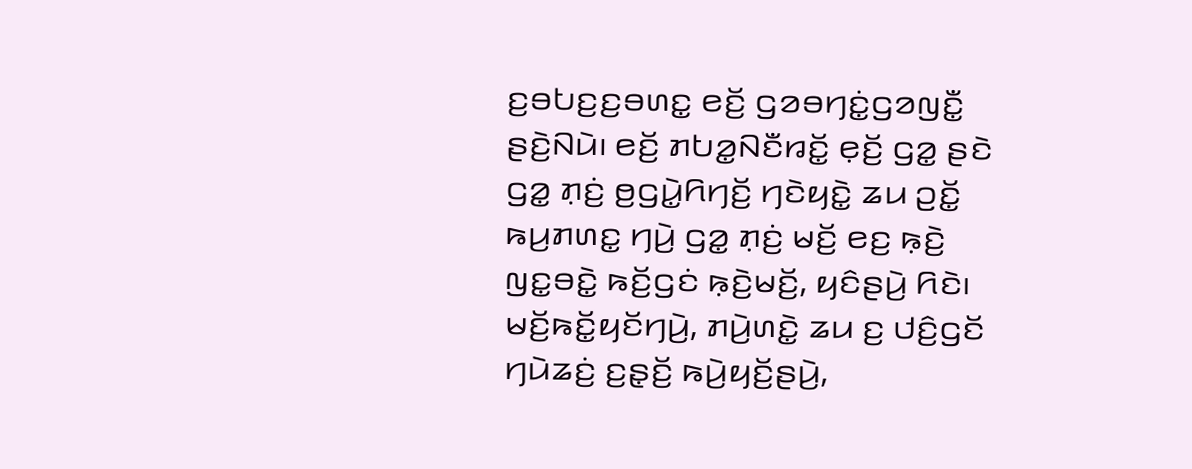ꤢ꤬ꤋꤝꤢ꤬ꤢ꤬ꤋꤛꤢ꤭ ꤕꤢꤩ꤬ ꤞꤤꤋꤚꤢꤦ꤭ꤞꤤꤜꤢꤪ꤭ ꤔꤢꤧ꤬ꤡꤣꤧ꤯ ꤕꤢꤩ꤬ ꤊꤝꤤ꤭ꤡꤢꤪꤙꤢꤩ꤭ ꤕ꤫ꤢꤩ꤬ ꤞꤤ꤭ ꤔꤢꤧ ꤞꤤ꤭ ꤊ꤫ꤢꤦ꤬ ꤥ꤬ꤞꤣꤧ꤭ꤖꤚꤢꤩ꤬ ꤚꤢꤧꤟꤢꤧ꤭ ꤘꤣ ꤑꤢꤩ꤭ ꤒꤣ꤬ꤊꤛꤢ꤭ ꤚꤣꤧ꤬ ꤞꤤ꤭ ꤊ꤫ꤢꤦ꤬ ꤗꤢꤩ꤬ ꤕꤢ꤬ ꤒ꤫ꤢꤧ꤬ ꤜꤢ꤭ꤋꤢꤧ꤭ ꤒꤢꤩ꤬ꤞꤢꤦ ꤒ꤫ꤢꤧ꤬ꤗꤢꤩ꤬, ꤟꤢꤨꤔꤣꤧ꤬ ꤖꤢꤧ꤯
ꤗꤢꤩ꤬ꤒꤢꤩ꤭ꤟꤢꤩꤚꤣꤧ꤬, ꤊꤣꤧ꤬ꤛꤢꤧ꤭ ꤘꤣ ꤢ꤬ ꤓꤢꤨ꤬ꤞꤢꤩ ꤚꤣꤧꤘꤢꤦ꤬ ꤢ꤬ꤔ꤫ꤢꤩ꤬ ꤒꤣꤧ꤬ꤟꤢꤩ꤬ꤔꤣꤧ꤬,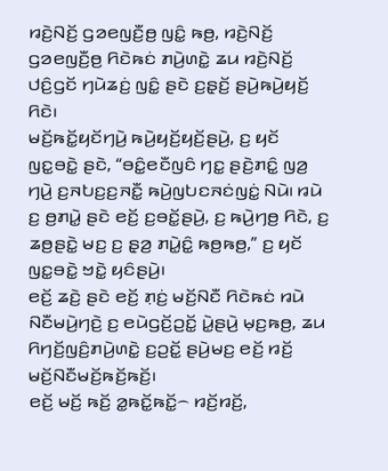ꤙꤢꤧ꤬ꤡꤢꤩ꤬ ꤞꤤꤕꤜꤢꤪ꤬ꤥ꤬ ꤜꤢꤨ꤭ ꤒꤥ꤬, ꤙꤢꤧ꤬ꤡꤢꤩ꤬ ꤞꤤꤕꤜꤢꤪ꤬ꤥ꤬ ꤖꤢꤧꤒꤢꤦ ꤊꤣꤧ꤬ꤛꤢꤧ꤭ ꤘꤣ ꤙꤢꤧ꤬ꤡꤢꤩ꤬ ꤓꤢꤨ꤬ꤞꤢꤩ ꤚꤣꤧꤘꤢꤦ꤬ ꤜꤢꤨ꤭ ꤔꤢꤧ ꤢ꤬ꤔ꤫ꤢꤩ꤬ ꤔꤣꤧ꤬ꤒꤣꤧ꤬ꤟꤢꤩ꤬ ꤖꤢꤧ꤯
ꤗꤢꤩ꤬ꤒꤢꤩ꤭ꤟꤢꤩꤚꤣꤧ꤬ ꤒꤣꤧ꤬ꤟꤢꤩ꤬ꤟꤢꤩ꤬ꤔꤣꤧ꤬, ꤢ꤬ ꤟꤢꤩ ꤜꤢ꤭ꤋꤢꤧ꤭ ꤔꤢꤧ, “ꤋꤢꤨ꤭ꤕꤢꤪꤜꤢꤨ ꤚꤢ꤭ ꤔꤢꤧ꤬ꤊꤢꤨ꤭ ꤜꤤ꤬ ꤚꤣꤧ꤬ ꤢ꤬ꤏꤝꤢ꤬ꤢ꤬ꤏꤢꤪ꤭ ꤒꤣꤧ꤬ꤜꤝꤢꤏꤢꤦꤜꤢꤦ꤭ ꤡꤣꤧ꤯ ꤙꤣꤧ ꤢ꤬ ꤥ꤬ꤊꤣꤧ꤭ ꤔꤢꤧ ꤕꤢꤩ꤬ ꤢ꤬ꤋꤢꤩ꤭ꤔꤣꤧ꤬, ꤢ꤬ ꤒꤣꤧ꤬ꤚꤥ꤬ ꤖꤢꤧ, ꤢ꤬ ꤘꤥ꤬ꤔꤢꤧ꤭ ꤗꤢ꤬ ꤢ꤬ ꤔ꤫ꤤ꤬ ꤊꤣꤧ꤭ꤢꤨ꤭ ꤒꤥ꤬ꤒꤥ꤬,” ꤢ꤬ ꤟꤢꤩ ꤜꤢ꤭ꤋꤢꤧ꤭ ꤠꤢꤧ꤭ ꤟꤢꤨꤔꤣꤧ꤬꤯
ꤕꤢꤩ꤬ ꤘꤢꤧ꤬ ꤔꤢꤧ ꤕꤢꤩ꤬ ꤊ꤫ꤢꤦ꤬ ꤗꤢꤩ꤬ꤡꤢꤪ ꤖꤢꤧꤒꤢꤦ ꤙꤣꤧ ꤡꤢꤪꤗꤣꤧ꤬ꤚꤢꤧ꤬ ꤢ꤬ ꤕꤣꤧꤞꤢꤩ꤬ꤑꤢꤩ꤭ ꤣꤧ꤭ꤔꤣꤧ꤬ ꤗ꤫ꤢ꤬ꤒꤥ꤬, ꤘꤣ ꤖꤚꤢꤩ꤬ꤜꤢꤨ꤬ꤊꤣꤧ꤬ꤛꤢꤧ꤭ ꤢ꤬ꤑꤢꤩ꤭ ꤔꤣꤧ꤬ꤗꤢ꤬ ꤕꤢꤩ꤬ ꤙꤢꤩ꤬ ꤗꤢꤩ꤬ꤡꤢꤪꤗꤢꤩ꤬ꤒꤢꤩ꤬ꤒꤢꤩ꤬꤯
ꤕꤢꤩ꤬ ꤗꤢꤩ꤬ ꤒꤢꤩ꤬ ꤤ꤭ꤒꤢꤩ꤭ꤒꤢꤩ꤭꤮ ꤙꤢꤩ꤬ꤙꤢꤩ꤬,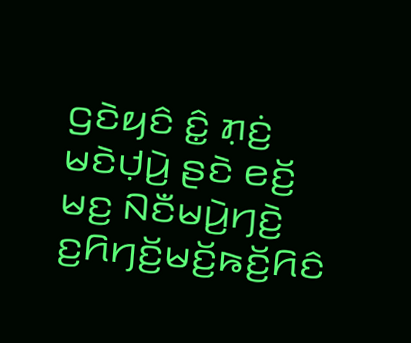ꤞꤢꤧꤟꤢꤨ ꤢꤨ꤭ ꤊ꤫ꤢꤦ꤬ ꤗꤢꤧꤓ꤫ꤣꤧ꤬ ꤔꤢꤧ ꤕꤢꤩ꤬ ꤗꤢ꤬ ꤡꤢꤪꤗꤣꤧ꤬ꤚꤢꤧ꤬ ꤢ꤬ꤖꤚꤢꤩ꤬ꤗꤢꤩ꤬ꤒꤢꤩ꤬ꤖꤢꤨ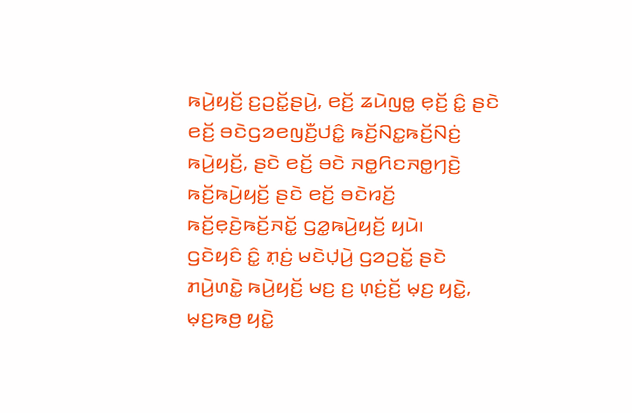ꤒꤣꤧ꤬ꤟꤢꤩ꤬ ꤢ꤬ꤑꤢꤩ꤭ꤔꤣꤧ꤬, ꤕꤢꤩ꤬ ꤘꤣꤧꤜꤥ꤭ ꤕ꤫ꤢꤩ꤬ ꤢꤨ꤭ ꤔꤢꤧ ꤕꤢꤩ꤬ ꤋꤢꤧꤞꤤꤕꤜꤢꤪ꤬ꤓꤢꤨ꤭ ꤒꤢꤩ꤬ꤡꤢ꤭ꤒꤢꤩ꤬ꤡꤢꤦ꤬ ꤒꤣꤧ꤬ꤟꤢꤩ꤬, ꤔꤢꤧ ꤕꤢꤩ꤬ ꤋꤢꤧ ꤏꤥ꤭ꤖꤢꤏꤥ꤭ꤚꤢꤧ꤬ ꤒꤢꤩ꤬ꤒꤣꤧ꤬ꤟꤢꤩ꤬ ꤔꤢꤧ ꤕꤢꤩ꤬ ꤋꤢꤧꤙꤢꤩ꤬ ꤒꤢꤩ꤬ꤕ꤫ꤢꤧ꤬ꤒꤢꤩ꤬ꤏꤢꤩ꤭ ꤞꤤ꤭ꤒꤣꤧ꤬ꤟꤢꤩ꤬ ꤟꤣꤧ꤯
ꤞꤢꤧꤟꤢꤨ ꤢꤨ꤭ ꤊ꤫ꤢꤦ꤬ ꤗꤢꤧꤓ꤫ꤣꤧ꤬ ꤞꤤꤑꤢꤩ꤭ ꤔꤢꤧ ꤊꤣꤧ꤬ꤛꤢꤧ꤭ ꤒꤣꤧ꤬ꤟꤢꤩ꤬ ꤗꤢ꤬ ꤢ꤬ ꤛ꤫ꤢꤦ꤬ꤢꤩ꤬ ꤗ꤫ꤢ꤬ ꤟꤢꤧ꤭, ꤗ꤫ꤢ꤬ꤒꤥ꤬ ꤟꤢꤧ꤭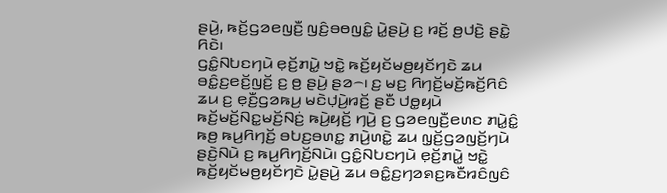ꤔꤣꤧ꤬, ꤒꤢꤩ꤬ꤞꤤꤕꤜꤢꤪ꤬ ꤜꤢꤨ꤬ꤋꤥꤜꤢꤨ꤭ ꤣꤧ꤭ꤔꤣꤧ꤬ ꤢ꤬ ꤙꤢꤩ꤬ ꤥ꤬ꤓꤢꤧ꤬ ꤔꤢꤧ꤭ ꤖꤢꤧ꤯
ꤞꤢꤨ꤭ꤡꤝꤢꤚꤣꤧ ꤕ꤫ꤢꤩ꤬ꤊꤣꤧ꤭ ꤠꤢꤧ꤭ ꤒꤢꤩ꤬ꤟꤢꤩꤗꤥ꤬ꤟꤢꤩꤚꤢꤧ ꤘꤣ ꤋꤢꤨ꤭ꤢ꤬ꤕꤢꤩ꤬ꤜꤢꤩ꤬ ꤢ꤬ ꤥ꤬ ꤔꤣꤧ꤬ ꤔꤤ꤮꤯ ꤢ꤬ ꤗꤢ꤬ ꤖꤚꤢꤩ꤬ꤗꤢꤩ꤬ꤒꤢꤩ꤬ꤖꤢꤨ ꤘꤣ ꤢ꤬ ꤕ꤫ꤢꤪ꤬ꤞꤤꤒꤣ꤬ ꤗꤢꤧꤓ꤫ꤣꤧ꤬ꤙꤢꤩ꤬ ꤔꤢꤪ ꤓꤥ꤭ꤟꤣꤧ ꤒꤢꤩ꤬ꤗꤢꤩ꤬ꤡꤢ꤭ꤗꤢꤩ꤬ꤡꤢꤦ꤬ ꤒꤣꤧ꤬ꤟꤢꤩ꤬ ꤚꤣꤧ꤬ ꤢ꤬ ꤞꤤꤕꤜꤢꤪ꤬ꤕꤛꤢ ꤊꤣꤧ꤭ꤢꤨ꤭ ꤒꤥ꤬ ꤒꤣ꤬ꤖꤚꤢꤩ꤬ ꤋꤝꤢ꤬ꤋꤛꤢ꤭ ꤊꤣꤧ꤬ꤛꤢꤧ꤭ ꤘꤣ ꤜ꤫ꤢꤩ꤬ꤞꤤꤜꤢꤩ꤬ꤚꤣꤧ ꤔꤢꤧ꤬ꤡꤣꤧ ꤢ꤬ ꤒꤣ꤬ꤖꤚꤢꤩ꤬ꤡꤣꤧ꤯ ꤞꤢꤨ꤭ꤡꤝꤢꤚꤣꤧ ꤕ꤫ꤢꤩ꤬ꤊꤣꤧ꤭ ꤠꤢꤧ꤭ ꤒꤢꤩ꤬ꤟꤢꤩꤗꤥ꤬ꤟꤢꤩꤚꤢꤧ ꤣꤧ꤭ꤔꤣꤧ꤬ ꤘꤣ ꤋꤢꤨ꤭ꤢ꤬ꤚꤤꤎꤢ꤬ꤒꤢꤪꤙꤢꤨꤜꤢꤨ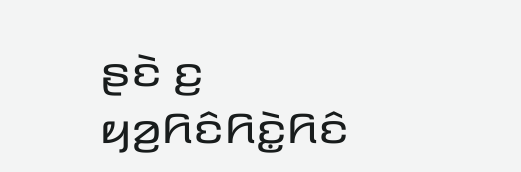ꤔꤢꤧ ꤢ꤬ ꤟꤤ꤬ꤖꤢꤨꤖꤢꤧ꤭ꤖꤢꤨ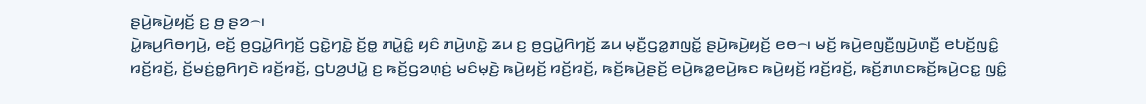ꤔꤣꤧ꤬ꤒꤣꤧ꤬ꤟꤢꤩ꤬ ꤢ꤬ ꤥ꤬ ꤔꤤ꤮꤯
ꤣꤧ꤭ꤒꤣ꤬ꤖꤥꤚꤣꤧ꤬, ꤕꤢꤩ꤬ ꤥ꤬ꤞꤣꤧ꤭ꤖꤚꤢꤩ꤬ ꤞꤢꤧ꤭ꤚꤢꤧ꤭ ꤢꤩ꤬ꤥ꤭ ꤊꤣꤧ꤭ꤢꤨ꤭ ꤟꤢꤨ ꤊꤣꤧ꤬ꤛꤢꤧ꤭ ꤘꤣ ꤢ꤬ ꤥ꤬ꤞꤣꤧ꤭ꤖꤚꤢꤩ꤬ ꤘꤣ ꤗ꤫ꤢꤪ꤬ꤞꤤ꤭ꤊꤜꤢꤩ꤭ ꤔꤣꤧ꤬ꤒꤣꤧ꤬ꤟꤢꤩ꤬ ꤕꤥ꤮꤯ ꤗꤢꤩ꤬ ꤒꤣꤧ꤬ꤕꤜꤢꤪ꤬ꤜꤣꤧ꤬ꤛꤢꤪ꤬ ꤕꤝꤢꤩ꤬ꤜꤢꤨ꤭ ꤙꤢꤩ꤬ꤙꤢꤩ꤬, ꤢꤩ꤬ꤗꤢꤦ꤬ꤥ꤭ꤖꤚꤢꤧ ꤙꤢꤩ꤬ꤙꤢꤩ꤬, ꤞꤝꤤ꤬ꤓꤣꤧ꤭ ꤢ꤬ ꤒꤢꤩ꤬ꤞꤤꤛ꤫ꤢꤦ꤬ ꤗꤢꤨꤗ꤫ꤢꤧ꤬ ꤒꤣꤧ꤬ꤟꤢꤩ꤬ ꤙꤢꤩ꤬ꤙꤢꤩ꤬, ꤒꤢꤩ꤬ꤒꤣꤧ꤬ꤔꤢꤩ꤬ ꤕꤣꤧ꤬ꤒꤤ꤭ꤕꤣꤧ꤬ꤒꤢ ꤒꤣꤧ꤬ꤟꤢꤩ꤬ ꤙꤢꤩ꤬ꤙꤢꤩ꤬, ꤒꤢꤩ꤬ꤊꤛꤢꤒꤢꤩ꤬ꤒꤣꤧ꤬ꤍꤢ꤭ ꤜꤢꤨ꤭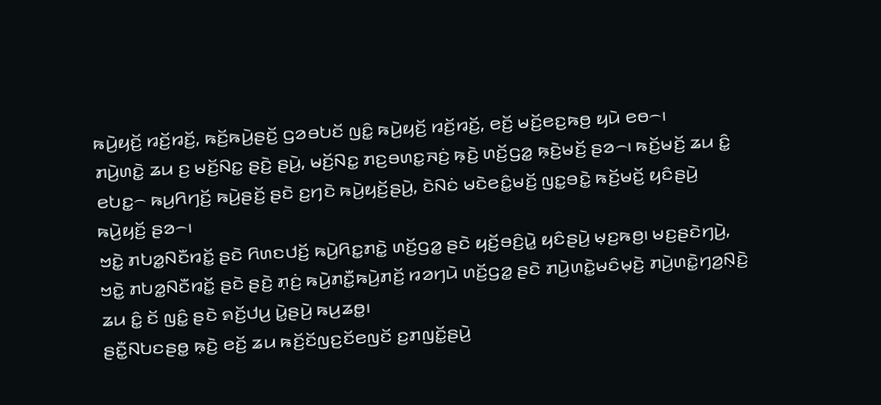ꤒꤣꤧ꤬ꤟꤢꤩ꤬ ꤙꤢꤩ꤬ꤙꤢꤩ꤬, ꤒꤢꤩ꤬ꤒꤣꤧ꤬ꤔꤢꤩ꤬ ꤞꤤꤋꤝꤢꤩ ꤜꤢꤨ꤭ ꤒꤣꤧ꤬ꤟꤢꤩ꤬ ꤙꤢꤩ꤬ꤙꤢꤩ꤬, ꤕꤢꤩ꤬ ꤗꤢꤩ꤬ꤕꤢ꤬ꤒꤥ꤬ ꤟꤣꤧ ꤕꤥ꤮꤯
ꤊꤣꤧ꤬ꤛꤢꤧ꤭ ꤘꤣ ꤢ꤬ ꤗꤢꤩ꤬ꤡꤢ꤭ ꤔꤢꤧ꤬ ꤔꤣꤧ꤬, ꤗꤢꤩ꤬ꤡꤢ꤭ ꤊꤢ꤬ꤋꤛꤢ꤭ꤏꤢꤦ꤬ ꤒ꤫ꤢꤧ꤬ ꤛꤢꤩ꤬ꤞꤤ꤭ ꤒ꤫ꤢꤧ꤬ꤗꤢꤩ꤬ ꤔꤤ꤮꤯ ꤒꤢꤩ꤬ꤗꤢꤩ꤬ ꤘꤣ ꤢꤨ꤭ ꤕꤝꤢ꤭꤮ ꤒꤣ꤬ꤖꤚꤢꤩ꤬ ꤒꤣꤧ꤬ꤔꤢꤩ꤬ ꤔꤢꤧ ꤢ꤬ꤚꤢꤧ ꤒꤣꤧ꤬ꤟꤢꤩ꤬ꤔꤣꤧ꤬, ꤢꤧꤡꤢꤦ ꤗꤢꤧꤕꤢꤨ꤭ꤗꤢꤩ꤬ ꤜꤢ꤭ꤋꤢꤧ꤭ ꤒꤢꤩ꤬ꤗꤢꤩ꤬ ꤟꤢꤨꤔꤣꤧ꤬ ꤒꤣꤧ꤬ꤟꤢꤩ꤬ ꤔꤤ꤮꤯
ꤠꤢꤧ꤭ ꤊꤝꤤ꤭ꤡꤢꤪꤙꤢꤩ꤭ ꤔꤢꤧ ꤖꤛꤢꤓꤢꤩ꤬ ꤒꤣꤧ꤬ꤖꤢ꤭ꤊꤢꤧ꤭ ꤛꤢꤩ꤬ꤞꤤ꤭ ꤔꤢꤧ ꤟꤢꤩ꤬ꤋꤢꤨ꤬ꤣꤧ꤭ ꤟꤢꤨꤔꤣꤧ꤬ ꤗ꤫ꤢ꤬ꤒꤥ꤬꤯ ꤗꤢ꤬ꤔꤢꤧꤚꤣꤧ꤬, ꤠꤢꤧ꤭ ꤊꤝꤤ꤭ꤡꤢꤪꤙꤢꤩ꤭ ꤔꤢꤧ ꤔꤢꤧ꤬ ꤊ꤫ꤢꤦ꤬ ꤒꤣꤧ꤬ꤊꤢꤪ꤭ꤒꤣꤧ꤬ꤊꤢꤩ꤬ ꤙꤤꤚꤣꤧ ꤛꤢꤩ꤬ꤞꤤ꤭ ꤔꤢꤧ ꤊꤣꤧ꤬ꤛꤢꤧ꤭ꤗꤢꤨꤗ꤫ꤢꤧ꤬ ꤊꤣꤧ꤬ꤛꤢꤧ꤭ꤚꤤ꤬ꤡ꤫ꤢꤧ꤬ ꤘꤣ ꤢꤨ꤭ ꤢꤩ ꤜꤢꤨ꤭ ꤔꤢꤧ ꤎꤢꤩ꤬ꤓꤣ꤬ ꤣꤧ꤭ꤔꤣꤧ꤬ ꤒꤣ꤬ꤘꤥ꤭꤯
ꤔꤢꤪ꤭ꤡꤝꤢꤔꤥ꤭ ꤒ꤫ꤢꤧ꤬ ꤕꤢꤩ꤬ ꤘꤣ ꤒꤢꤩ꤬ꤢꤩꤜꤢ꤬ꤢꤩꤕꤜꤢꤩ ꤢ꤬ꤊꤜꤢꤩ꤭ꤔꤣꤧ꤬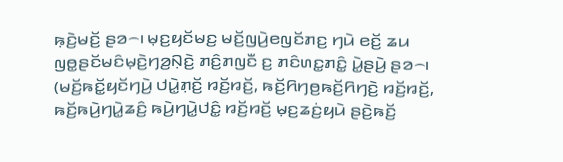ꤒ꤫ꤢꤧ꤬ꤗꤢꤩ꤬ ꤔꤤ꤮꤯ ꤗ꤫ꤢ꤬ꤟꤢꤩꤗꤢ꤬ ꤗꤢꤩ꤬ꤜꤣꤧ꤬ꤕꤜꤢꤩꤊꤢ꤬ ꤚꤣꤧ ꤕꤢꤩ꤬ ꤘꤣ ꤜꤥ꤭ꤔꤢꤩꤗꤢꤨꤗ꤫ꤢꤧ꤬ꤚꤤ꤬ꤡ꤫ꤢꤧ꤬ ꤊꤢꤨ꤬ꤊꤜꤢꤪ ꤢ꤬ ꤊꤢꤨꤛꤢ꤭ꤊꤢꤨ꤭ ꤣꤧ꤭ꤔꤣꤧ꤬ ꤔꤤ꤮꤯ (ꤗꤢꤩ꤬ꤒꤢꤩ꤭ꤟꤢꤩꤚꤣꤧ꤬ ꤓꤣꤧ꤭ꤊ꤫ꤢꤩ꤬ ꤙꤢꤩ꤬ꤙꤢꤩ꤬, ꤒꤢꤩ꤬ꤖꤚꤥ꤬ꤒꤢꤩ꤬ꤖꤚꤢꤧ꤬ ꤙꤢꤩ꤬ꤙꤢꤩ꤬, ꤒꤢꤩ꤬ꤒꤣꤧ꤬ꤚꤣꤧ꤭ꤘꤢꤨ꤬ ꤒꤣꤧ꤬ꤚꤣꤧ꤭ꤓꤢꤨ꤭ ꤙꤢꤩ꤬ꤙꤢꤩ꤬ ꤗ꤫ꤢ꤬ꤘꤢꤦ꤬ꤟꤣꤧ ꤔꤢꤧ꤬ꤒꤢꤩ꤬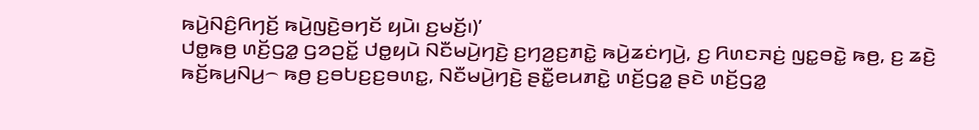ꤒꤣꤧ꤬ꤡꤢꤨ꤬ꤖꤚꤢꤩ꤬ ꤒꤣꤧ꤬ꤜꤢꤧ꤬ꤋꤚꤢꤩ ꤟꤣꤧ꤯ ꤢ꤬ꤗꤢꤩ꤬꤯)’
ꤓꤥ꤭ꤒꤥ꤬ ꤛꤢꤩ꤬ꤞꤤ꤭ ꤞꤤꤑꤢꤩ꤭ ꤓꤥ꤭ꤟꤣꤧ ꤡꤢꤪꤗꤣꤧ꤬ꤚꤢꤧ꤬ ꤢ꤬ꤚꤤ꤬ꤢ꤬ꤊꤢꤧ꤭ ꤒꤣꤧ꤬ꤘꤢꤦꤚꤣꤧ꤬, ꤢ꤬ ꤖꤛꤢꤏꤢꤦ꤬ ꤜꤢ꤭ꤋꤢꤧ꤭ ꤒꤥ꤬, ꤢ꤬ ꤘꤢꤧ꤬ ꤒꤢꤩ꤬ꤒꤣ꤬ꤡꤣ꤬꤮ ꤒꤥ꤬ ꤢ꤬ꤋꤝꤢ꤬ꤢ꤬ꤋꤛꤢ꤭, ꤡꤢꤪꤗꤣꤧ꤬ꤚꤢꤧ꤬ ꤔꤢꤪ꤭ꤕꤣꤊꤢꤧ꤭ ꤛꤢꤩ꤬ꤞꤤ꤭ ꤔꤢꤧ ꤛꤢꤩ꤬ꤞꤤ꤭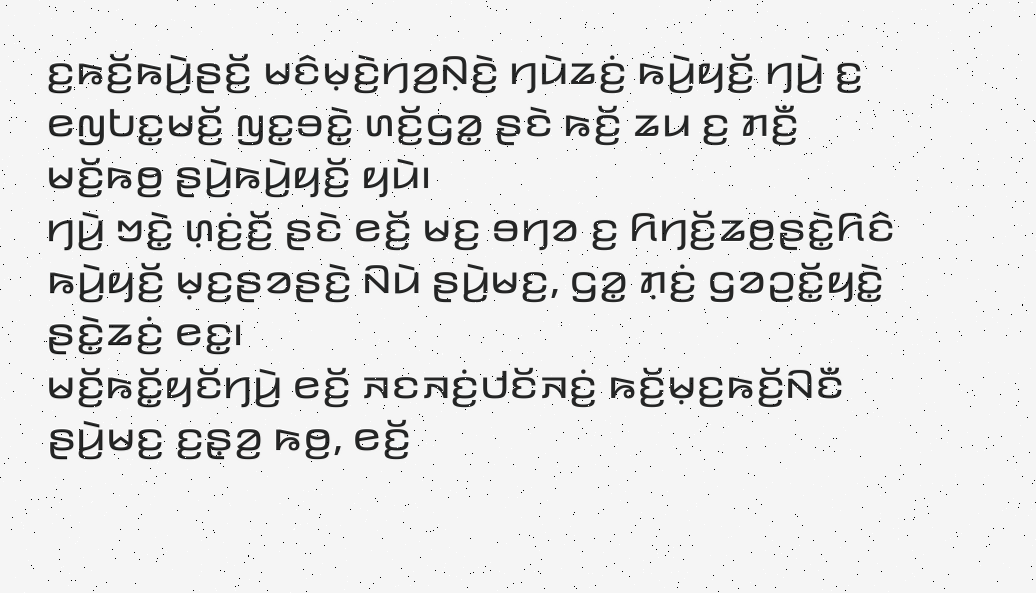ꤢ꤬ꤒꤢꤩ꤬ꤒꤣꤧ꤬ꤔꤢꤩ꤬ ꤗꤢꤨꤗ꤫ꤢꤧ꤬ꤚꤤ꤬ꤡ꤫ꤢꤧ꤬ ꤚꤣꤧꤘꤢꤦ꤬ ꤒꤣꤧ꤬ꤟꤢꤩ꤬ ꤚꤣꤧ꤬ ꤢ꤬ ꤕꤜꤝꤢ꤭ꤗꤢꤩ꤬ ꤜꤢ꤭ꤋꤢꤧ꤭ ꤛꤢꤩ꤬ꤞꤤ꤭ ꤔꤢꤧ ꤒꤢꤩ꤬ ꤘꤣ ꤢ꤬ ꤊꤢꤪ꤬ ꤗꤢꤩ꤬ꤒꤥ꤬ ꤔꤣꤧ꤬ꤒꤣꤧ꤬ꤟꤢꤩ꤬ ꤟꤣꤧ꤯
ꤚꤣꤧ꤬ ꤠꤢꤧ꤭ ꤛ꤫ꤢꤦ꤬ꤢꤩ꤬ ꤔꤢꤧ ꤕꤢꤩ꤬ ꤗꤢ꤬ ꤋꤚꤤ ꤢ꤬ ꤖꤚꤢꤩ꤬ꤘꤥ꤬ꤔꤢꤧ꤭ꤖꤢꤨ ꤒꤣꤧ꤬ꤟꤢꤩ꤬ ꤗ꤫ꤢ꤬ꤔꤤꤔꤢꤧ꤬ ꤡꤣꤧ ꤔꤣꤧ꤬ꤗꤢ꤬, ꤞꤤ꤭ ꤊ꤫ꤢꤦ꤬ ꤞꤤꤑꤢꤩ꤭ꤟꤢꤧ꤭ ꤔꤢꤧ꤭ꤘꤢꤦ꤬ ꤕꤢ꤭꤯
ꤗꤢꤩ꤬ꤒꤢꤩ꤭ꤟꤢꤩꤚꤣꤧ꤬ ꤕꤢꤩ꤬ ꤏꤢꤏꤢꤦ꤬ꤓꤢꤩꤏꤢꤦ꤬ ꤒꤢꤩ꤬ꤗ꤫ꤢ꤬ꤒꤢꤩ꤬ꤡꤢꤪ ꤔꤣꤧ꤬ꤗꤢ꤬ ꤢ꤬ꤔ꤫ꤤ꤬ ꤒꤥ꤬, ꤕꤢꤩ꤬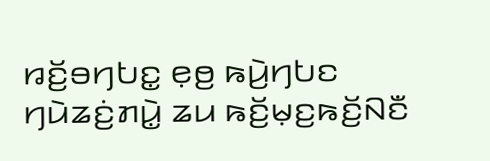ꤙꤢꤩ꤬ꤋꤚꤝꤢ꤭ ꤕ꤫ꤥ꤬ ꤒꤣꤧ꤬ꤚꤝꤢ ꤚꤣꤧꤘꤢꤦ꤬ꤊꤣꤧ꤭ ꤘꤣ ꤒꤢꤩ꤬ꤗ꤫ꤢ꤬ꤒꤢꤩ꤬ꤡꤢꤪ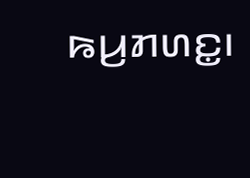ꤒꤣ꤬ꤊꤛꤢ꤭꤯